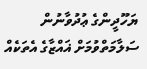ޔަހޫދީންގެ ޢުދުވާނުން ސަލާމަތްވުމަށް ޣައްޒާގެ އެތަކެއް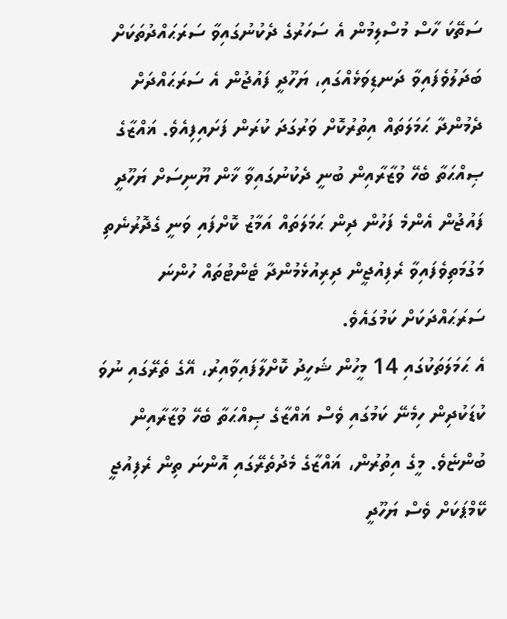ސަތޭކަ ހާސް މުސްލިމުން އެ ސަހަރުގެ ދެކުނުގައިވާ ސަރަޙައްދުތަކަށް ބަދަލުވެފައިވާ ދަނޑިވަޅެއްގައި، ޔަހޫދީ ފައުޖުން އެ ސަރަޙައްދަށް ދެމުންދާ ޙަމަލަތައް އިތުރުކޮށް ވަރުގަދަ ކުރަން ފަށައިފިއެވެ. ޣައްޒާގެ ޞިއްޙަތާ ބެހޭ ވުޒާރާއިން ބުނީ ދެކުނުގައިވާ ޚާން ޔޫނިސަށް ޔަހޫދީ ފައުޖުން އެންމެ ފަހުން ދިން ޙަމަލަތައް އަމާޒު ކޮށްފައި ވަނީ ގެދޮރުނެތި މަގުމަތިވެފައިވާ ރެފިއުޖީން ދިރިއުޅެމުންދާ ޓެންޓުތައް ހުންނަ ސަރަޙައްދަކަށް ކަމުގައެވެ.
އެ ޙަމަލަތަކުގައި 14 މީހުން ޝަހީދު ކޮށްލާފައިވާއިރު، އޭގެ ތެރޭގައި ނުވަ ކުޑަކުދިން ހިމެނޭ ކަމުގައި ވެސް ޣައްޒާގެ ޞިއްޙަތާ ބެހޭ ވުޒާރާއިން ބުންޏެވެ. މީގެ އިތުރުން، ޣައްޒާގެ މެދުތެރޭގައި އޮންނަ ތިން ރެފިއުޖީ ކޭމްޕަކަށް ވެސް ޔަހޫދީ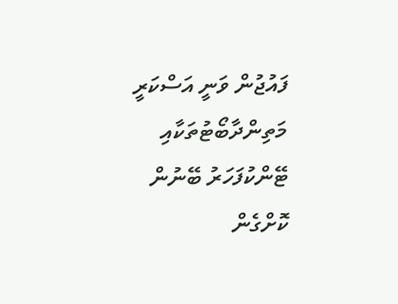ފައުޖުން ވަނީ އަސްކަރީ މަތިންދާބޯޓުތަކާއި ޓޭންކުފަހަރު ބޭނުން ކޮށްގެން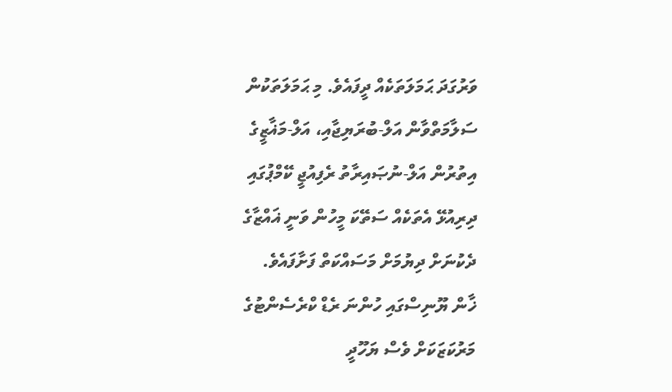ވަރުގަދަ ޙަމަލަތަކެއް ދީފައެވެ. މި ޙަމަލަތަކުން ސަލާމަތްވާން އަލް-ބުރަޔިޖާއި، އަލް-މަޣާޒީގެ އިތުރުން އަލް-ނުޞައިރާތު ރެފިއުޖީ ކޭމްޕުގައި ދިރިއުޅޭ އެތަކެއް ސަތޭކަ މީހުން ވަނީ ޣައްޒާގެ ދެކުނަށް ދިޔުމަށް މަސައްކަތް ފަށާފައެވެ.
ޚާން ޔޫނިސްގައި ހުންނަ ރެޑް ކްރެސެންޓުގެ މަރުކަޒަކަށް ވެސް ޔަހޫދީ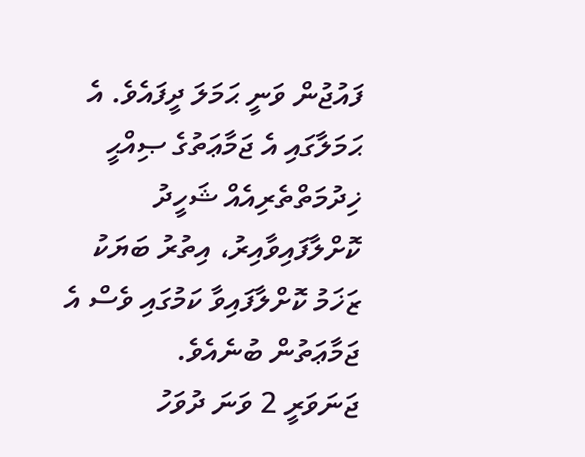ފައުޖުން ވަނީ ޙަމަލަ ދީފައެވެ. އެ ޙަމަލާގައި އެ ޖަމާޢަތުގެ ޞިއްޙީ ޚިދުމަތްތެރިއެއް ޝަހީދު ކޮށްލާފައިވާއިރު، އިތުރު ބަޔަކު ޒަޚަމު ކޮށްލާފައިވާ ކަމުގައި ވެސް އެ ޖަމާޢަތުން ބުނެއެވެ.
ޖަނަވަރީ 2 ވަނަ ދުވަހު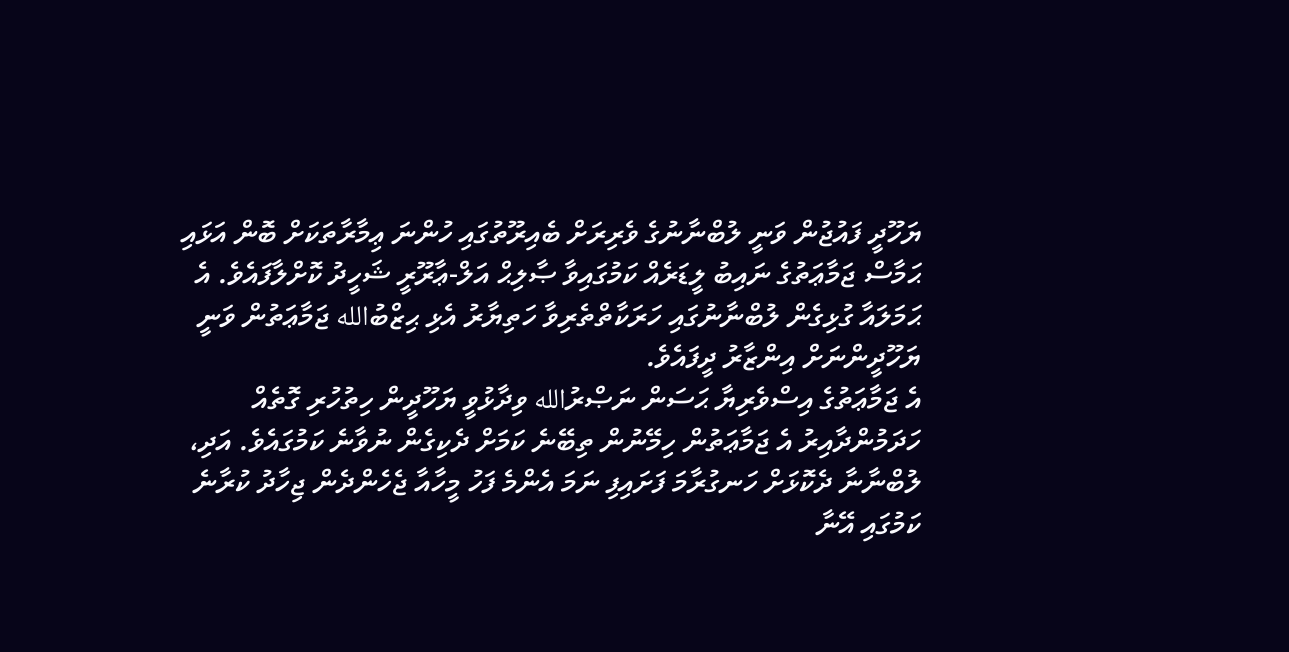ޔަހޫދީ ފައުޖުން ވަނީ ލުބްނާނުގެ ވެރިރަށް ބެއިރޫތުގައި ހުންނަ ޢިމާރާތަކަށް ބޮން އަޅައި ޙަމާސް ޖަމާޢަތުގެ ނައިބު ލީޑަރެއް ކަމުގައިވާ ޞާލިޙް އަލް-ޢާރޫރީ ޝަހީދު ކޮށްލާފައެވެ. އެ ޙަމަލައާ ގުޅިގެން ލުބްނާނުގައި ހަރަކާތްތެރިވާ ހަތިޔާރު އެޅި ޙިޒްބުالله ޖަމާޢަތުން ވަނީ ޔަހޫދީންނަށް އިންޒާރު ދީފައެވެ.
އެ ޖަމާޢަތުގެ އިސްވެރިޔާ ޙަސަން ނަޞްރުالله ވިދާޅުވީ ޔަހޫދީން ހިތުހުރި ގޮތެއް ހަދަމުންދާއިރު އެ ޖަމާޢަތުން ހިމޭނުން ތިބޭނެ ކަމަށް ދެކިގެން ނުވާނެ ކަމުގައެވެ. އަދި، ލުބްނާނާ ދެކޮޅަށް ހަނގުރާމަ ފަށައިފި ނަމަ އެންމެ ފަހު މީހާއާ ޖެހެންދެން ޖިހާދު ކުރާނެ ކަމުގައި އޭނާ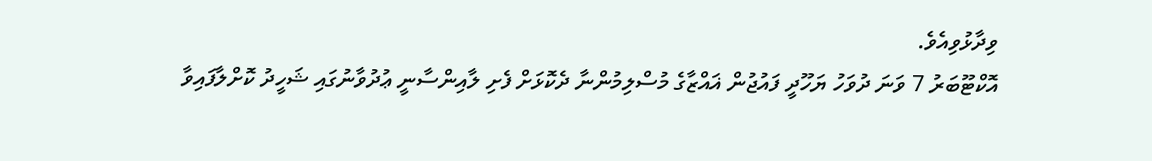ވިދާޅުވިއެވެ.
އޮކްޓޫބަރު 7 ވަނަ ދުވަހު ޔަހޫދީ ފައުޖުން ޣައްޒާގެ މުސްލިމުންނާ ދެކޮޅަށް ފެށި ލާއިންސާނީ ޢުދުވާނުގައި ޝަހީދު ކޮށްލާފައިވާ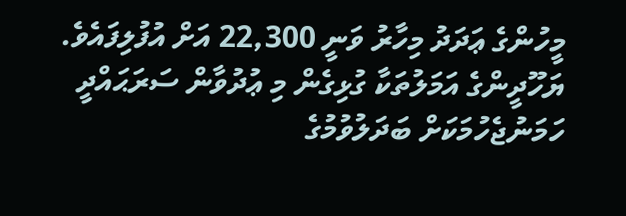މީހުންގެ ޢަދަދު މިހާރު ވަނީ 22,300 އަށް އުފުލިފައެވެ. ޔަހޫދީންގެ އަމަލުތަކާ ގުޅިގެން މި ޢުދުވާން ސަރަޙައްދީ ހަމަނުޖެހުމަކަށް ބަދަލުވުމުގެ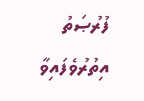ފުރުޞަތު އިތުރުވެފައިވާ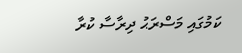ކަމުގައި މަސްރަޙު ދިރާސާ ކުރާ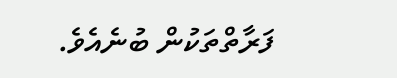ފަރާތްތަކުން ބުނެއެވެ.